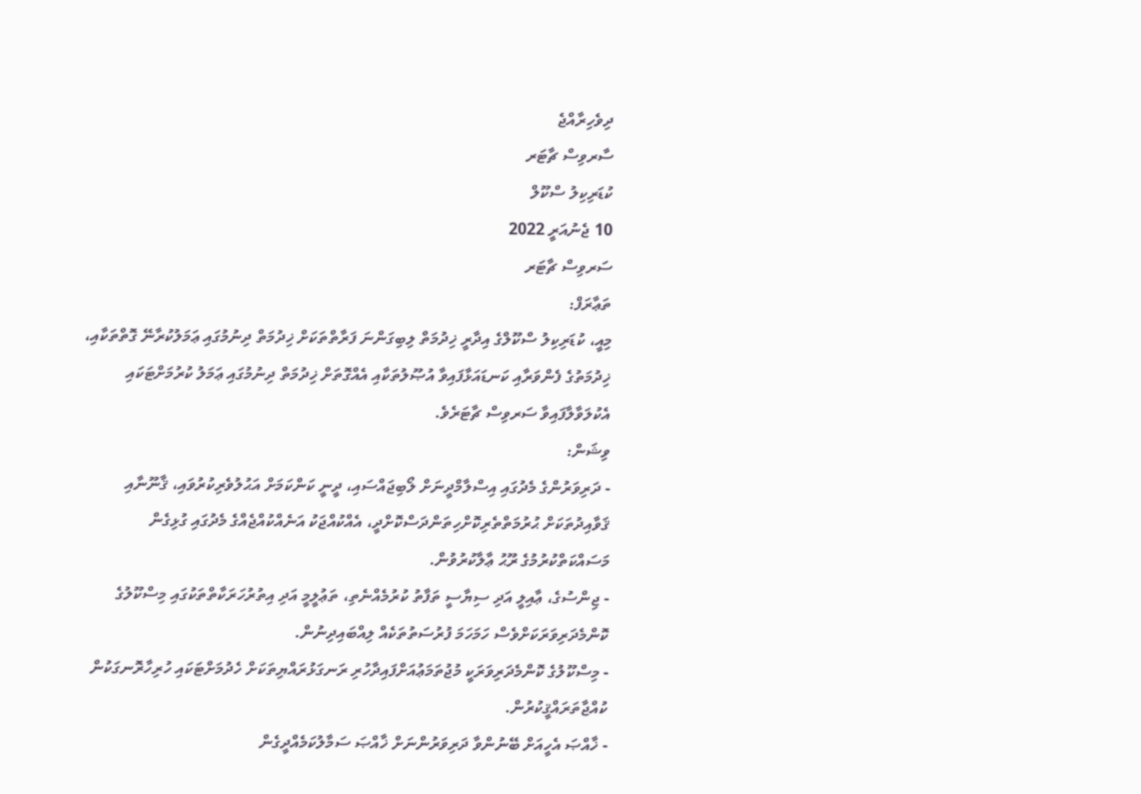ދިވެހިރާއްޖެ
ސާރވިސް ޗާޓަރ
ކުޑަރިކިލު ސްކޫލް
10 ޖެނުއަރީ 2022
ސަރވިސް ޗާޓަރ
ތަޢާރަފް:
މިއީ، ކުޑަރިކިލު ސްކޫލްގެ އިދާރީ ޚިދުމަތް ލިބިގަންނަ ފަރާތްތަކަށް ޚިދުމަތް ދިނުމުގައި ޢަމަލުކުރާނޭ ގޮތްތަކާއި، ޚިދުމަތުގެ ފެންވަރާއި ކަނޑައަޅާފައިވާ އުޞޫލުތަކާއި އެއްގޮތަށް ޚިދުމަތް ދިނުމުގައި ޢަމަލު ކުރުމަށްޓަކައި އެކުލަވާލާފައިވާ ސަރވިސް ޗާޓަރެވެ.
ވިޝަން:
- ދަރިވަރުންގެ މެދުގައި އިސްލާމްދީނަށް ލޯބިޖައްސައި، ދީނީ ކަންކަމަށް އަޙުލުވެރިކުރުވައި، ޤާނޫނާއި ޤަވާއިދުތަކަށް ޙުރުމަތްތެރިކޮށްހިތަންދަސްކޮށްދީ، އެއްކުއްޖަކު އަނެއްކުއްޖެއްގެ މެދުގައި ގުޅިގެން މަސައްކަތްކުރުމުގެ ރޫޙު ޢާލާކުރުވުން.
- ޖިންސުގެ، ޢާއިލީ އަދި ސިޔާސީ ތަފާތު ކުރުމެއްނެތި، ތަޢުލީމީ އަދި އިތުރުހަރަކާތްތަކުގައި މިސްކޫލުގެ ކޮންމެދަރިވަރަކަށްވެސް ހަމަހަމަ ފުރުސަތުތަކެއް ލިއްބައިދިނުން.
- މިސްކޫލުގެ ކޮންމެދަރިވަރަކީ މުޖުތަމަޢުއަށްފައިދާހުރި ރަނގަޅުރައްޔިތަކަށް ހެދުމަށްޓަކައި ހުރިހާރޮނގަކުން ކުއްޖާތަރައްޤީކުރުން.
- ޚާއްޞަ އެހީއަށް ބޭނުންވާ ދަރިވަރުންނަށް ޚާއްޞަ ސަމާލުކަމެއްދީގެން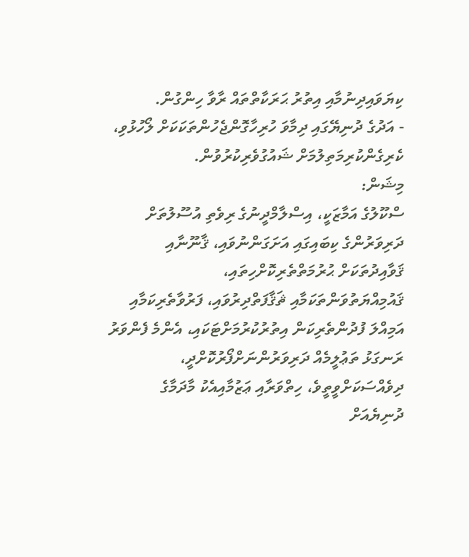ކިޔަވައިދިނުމާއި އިތުރު ޙަރަކާތްތައް ރާވާ ހިންގުން.
- އަދުގެ ދުނިޔޭގައި ދިމާވަ ހުރިހާގޮންޖެހުންތަކަކަށް ލޯހުޅުވި، ކެރިގެންކުރިމަތިލުމަށް ޝައުގުވެރިކުރުވުން.
މިޝަން:
ސްކޫލުގެ އަމާޒަކީ، އިސްލާމްދީނުގެ ރިވެތި އުސޫލުތަށް ދަރިވަރުންގެ ކިބައިގައި އަށަގަންނުވައި، ޤާނޫނާއި ޤަވާއިދުތަކަށް ޙުރުމަތްތެރިކޮށްހިތައި، ޤައުމިއްޔަތުވަންތަކަމާއި ޘަޤާފަތްދިރުވައި، ފަރުވާތެރިކަމާއި އަމިއްލަ ފުދުންތެރިކަން އިތުރުކުރުމަށްޓަކައި، އެންމެ ފެންވަރު ރަނގަޅު ތަޢުލީމެއް ދަރިވަރުންނަށްފޯރުކޮށްދީ، ދިވެއްސަކަށްވީތީވެ، ހިތްވަރާއި ޢަޒުމާއިއެކު މާދަމާގެ ދުނިޔެއަށް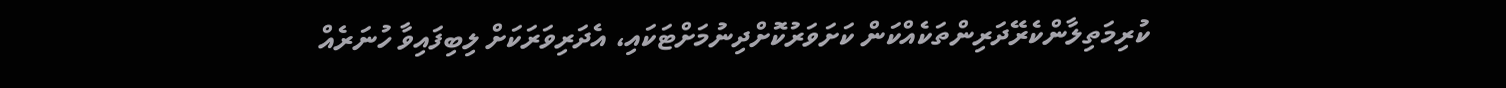ކުރިމަތިލާންކެރޭދަރިންތަކެއްކަން ކަށަވަރުކޮށްދިނުމަށްޓަކައި، އެދަރިވަރަކަށް ލިބިފައިވާ ހުނަރެއް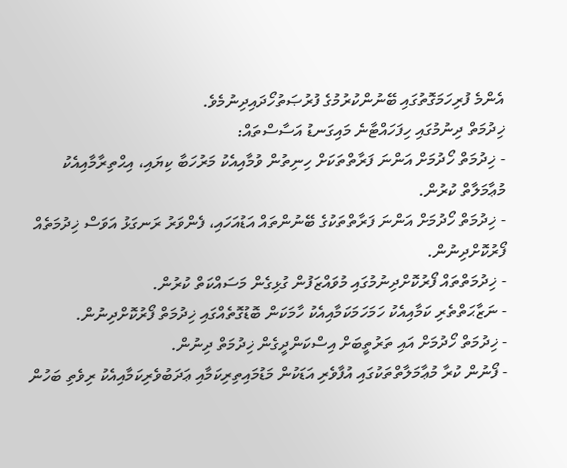އެންމެ ފުރިހަމަގޮތުގައި ބޭނުންކުރުމުގެ ފުރުޞަތުހޯދައިދިނުމެވެ.
ޚިދުމަތް ދިނުމުގައި ހިފަހައްޓާނެ މައިގަނޑު އަސާސްތައް:
- ޚިދުމަތް ހޯދުމަށް އަންނަ ފަރާތްތަކަށް ހިނިތުން ވުމާއިއެކު މަރުހަބާ ކިޔައި، އިޙްތިރާމާއިއެކު މުޢާމަލާތް ކުރުން.
- ޚިދުމަތް ހޯދުމަށް އަންނަ ފަރާތްތަކުގެ ބޭނުންތައް އަޑުއަހައި، ފެންވަރު ރަނގަޅު އަވަސް ޚިދުމަތެއް ފޯރުކޮށްދިނުން.
- ޚިދުމަތްތައް ފޯރުކޮށްދިނުމުގައި މުވައްޒަފުން ގުޅިގެން މަސައްކަތް ކުރުން.
- ނަޒާޙަތްތެރި ކަމާއިއެކު ހަމަހަމަކަމާއިއެކު ހާމަކަން ބޮޑުގޮތެއްގައި ޚިދުމަތް ފޯރުކޮށްދިނުން.
- ޚިދުމަތް ހޯދުމަށް އައި ތަރުތީބަށް އިސްކަންދީގެން ޚިދުމަތް ދިނުން.
- ފޯނުން ކުރާ މުޢާމަލާތްތަކުގައި އުފާވެރި އަޑަކުން މަޑުމައިތިރިކަމާއި ޢަދަބުވެރިކަމާއިއެކު ރިވެތި ބަހުން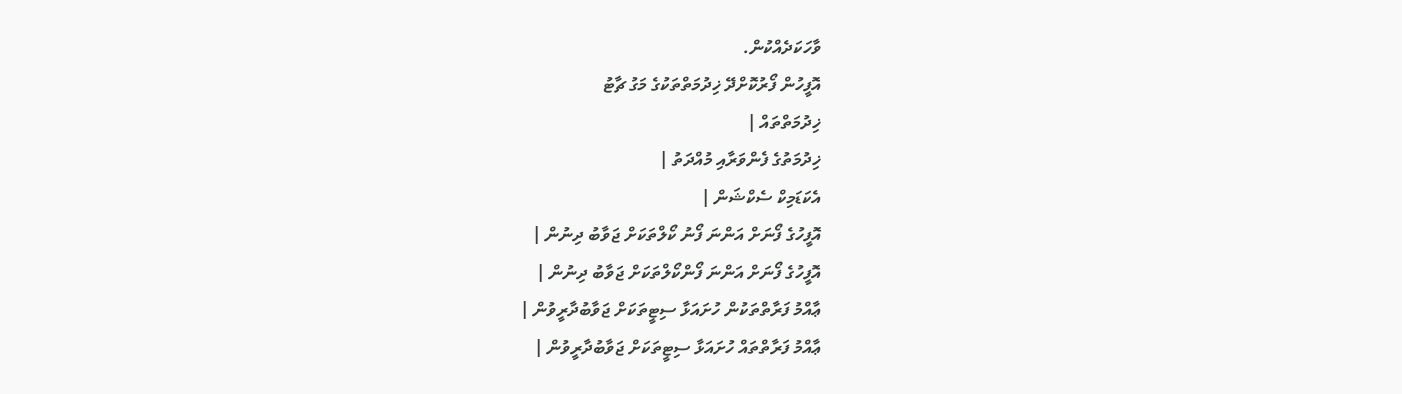ވާހަކަދެއްކުން.
އޮފީހުން ފޯރުކޮށްދޭ ޚިދުމަތްތަކުގެ މަގު ޗާޓު
ޚިދުމަތްތައް |
ޚިދުމަތުގެ ފެންވަރާއި މުއްދަތު |
އެކަޑަމިކް ސެކްޝަން |
އޮފީހުގެ ފޯނަށް އަންނަ ފޯނު ކޯލްތަކަށް ޖަވާބު ދިނުން |
އޮފީހުގެ ފޯނަށް އަންނަ ފޯންކޯލްތަކަށް ޖަވާބު ދިނުން |
ޢާއްމު ފަރާތްތަކުން ހުށައަޅާ ސިޓީތަކަށް ޖަވާބުދާރީވުން |
ޢާއްމު ފަރާތްތައް ހުށައަޅާ ސިޓީތަކަށް ޖަވާބުދާރީވުން |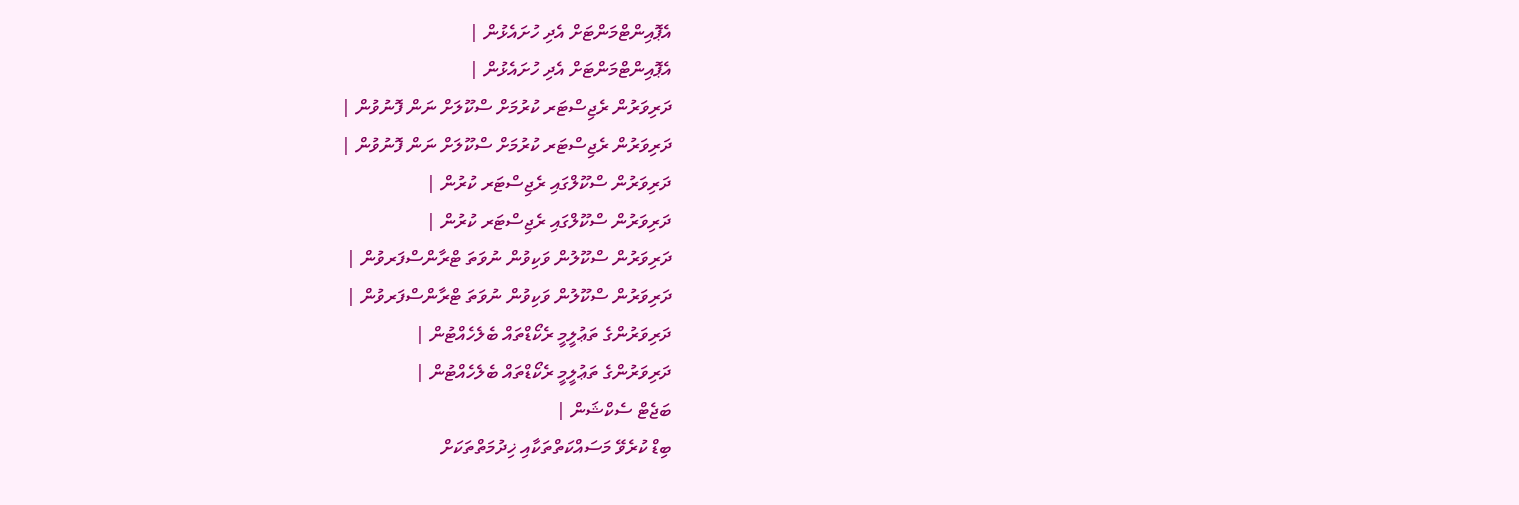އެޕޮއިންޓްމަންޓަށް އެދި ހުށައެޅުން |
އެޕޮއިންޓްމަންޓަށް އެދި ހުށައެޅުން |
ދަރިވަރުން ރެޖިސްޓަރ ކުރުމަށް ސްކޫލަށް ނަން ފޮނުވުން |
ދަރިވަރުން ރެޖިސްޓަރ ކުރުމަށް ސްކޫލަށް ނަން ފޮނުވުން |
ދަރިވަރުން ސްކޫލްގައި ރެޖިސްޓަރ ކުރުން |
ދަރިވަރުން ސްކޫލްގައި ރެޖިސްޓަރ ކުރުން |
ދަރިވަރުން ސްކޫލުން ވަކިވުން ނުވަތަ ޓްރާންސްފަރވުން |
ދަރިވަރުން ސްކޫލުން ވަކިވުން ނުވަތަ ޓްރާންސްފަރވުން |
ދަރިވަރުންގެ ތަޢުލީމީ ރެކޯޑްތައް ބެލެހެއްޓުން |
ދަރިވަރުންގެ ތަޢުލީމީ ރެކޯޑްތައް ބެލެހެއްޓުން |
ބަޖެޓް ސެކްޝަން |
ބިޑް ކުރެވޭ މަސައްކަތްތަކާއި ޚިދުމަތްތަކަށް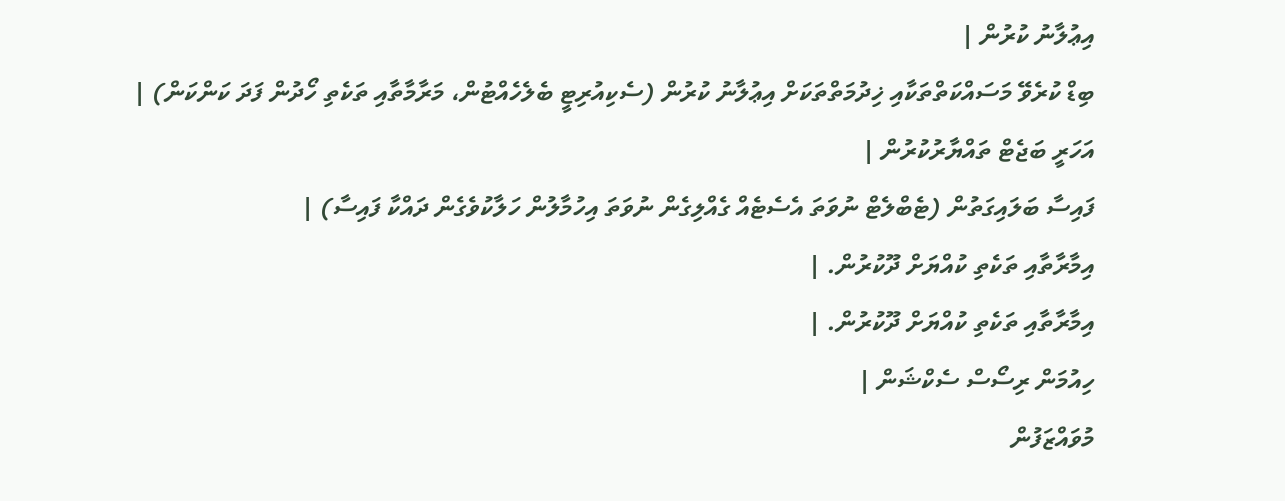އިޢުލާނު ކުރުން |
ބިޑް ކުރެވޭ މަސައްކަތްތަކާއި ޚިދުމަތްތަކަށް އިޢުލާނު ކުރުން (ސެކިއުރިޓީ ބެލެހެއްޓުން، މަރާމާތާއި ތަކެތި ހޯދުން ފަދަ ކަންކަން) |
އަހަރީ ބަޖެޓް ތައްޔާރުކުރުން |
ފައިސާ ބަލައިގަތުން (ޓެބްލެޓް ނުވަތަ އެސެޓެއް ގެއްލިގެން ނުވަތަ އިހުމާލުން ހަލާކުވެގެން ދައްކާ ފައިސާ) |
އިމާރާތާއި ތަކެތި ކުއްޔަށް ދޫކުރުން. |
އިމާރާތާއި ތަކެތި ކުއްޔަށް ދޫކުރުން. |
ހިއުމަން ރިސޯސް ސެކްޝަން |
މުވައްޒަފުން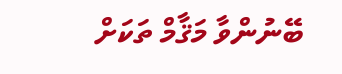ބޭނުންވާ މަޤާމް ތަކަށް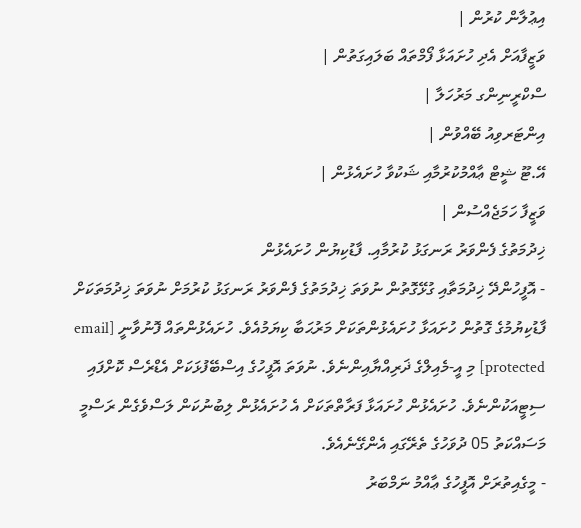އިޢުލާން ކުރުން |
ވަޒީފާއަށް އެދި ހުށައަޅާ ފޯމްތައް ބަލައިގަތުން |
ސްކްރީނިންގ މަރުހަލާ |
އިންޓަރވިއު ބޭއްވުން |
އޭ.ޓޫ ޝީޓް ޢާއްމުކުރުމާއި ޝަކުވާ ހުށައެޅުން |
ވަޒީފާ ހަމަޖެއްސުން |
ޚިދުމަތުގެ ފެންވަރު ރަނގަޅު ކުރުމާއި. ފާޑުކިޔުން ހުށައެޅުން
- އޮފީހުންދޭ ޚިދުމަތާއި ގުޅޭގޮތުން ނުވަތަ ޚިދުމަތުގެ ފެންވަރު ރަނގަޅު ކުރުމަށް ނުވަތަ ޚިދުމަތަކަށް ފާޑުކިޔުމުގެ ގޮތުން ހުށައަޅާ ހުށައެޅުންތަކަށް މަރުޙަބާ ކިޔަމުއެވެ. ހުށައެޅުންތައް ފޮނުވާނީ [email protected] މި އީ-މެއިލްގެ ޛަރިއްޔާއިންނެވެ. ނުވަތަ އޮފީހުގެ އިސްބޭފުޅަކަށް އެޑްރެސް ކޮށްފައި ސިޓީއަކުންނެވެ. ހުށައެޅުން ހުށައަޅާ ފަރާތްތަކަށް އެ ހުށައެޅުން ލިބުނުކަން ލަސްވެގެން ރަސްމީ މަސައްކަތު 05 ދުވަހުގެ ތެރޭގައި އެންގޭނެއެވެ.
- މީގެއިތުރަށް އޮފީހުގެ ޢާއްމު ނަމްބަރު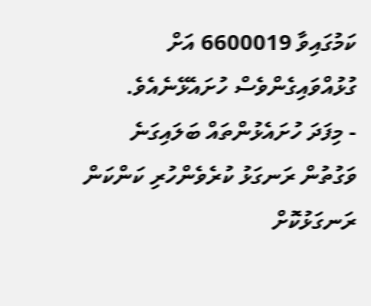ކަމުގައިވާ 6600019 އަށް ގުޅުއްވައިގެންވެސް ހުށައެޅޭނެއެވެ.
- މިފަދަ ހުށައެޅުންތައް ބަލައިގަނެ ވަގުތުން ރަނގަޅު ކުރެވެންހުރި ކަންކަން ރަނގަޅުކޮށް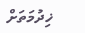ޚިދުމަތަށް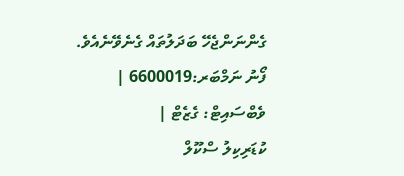ގެންނަންޖެހޭ ބަދަލުތައް ގެނެވޭނެއެވެ.
ފޯނު ނަމްބަރ:6600019 |
ވެބްސައިޓް: ގެޒެޓް |
ކުޑަރިކިލު ސްކޫލް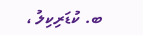ބ. ކުޑަރިކިލު ،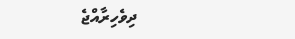ދިވެހިރާއްޖެ